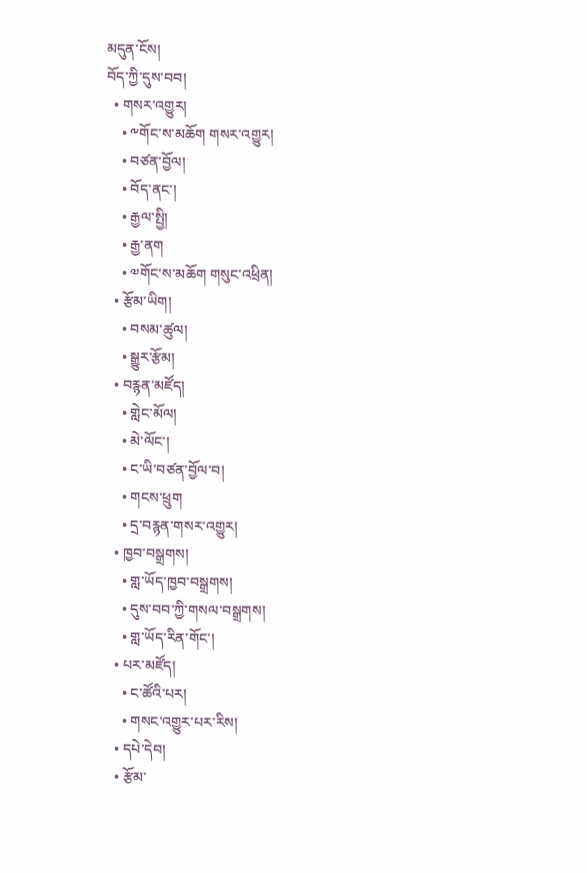མདུན་ངོས།
བོད་ཀྱི་དུས་བབ།
  • གསར་འགྱུར།
    • ༸གོང་ས་མཆོག གསར་འགྱུར།
    • བཙན་བྱོལ།
    • བོད་ནང་།
    • རྒྱལ་སྤྱི།
    • རྒྱ་ནག
    • ༧གོང་ས་མཆོག གསུང་འཕྲིན།
  • རྩོམ་ཡིག།
    • བསམ་ཚུལ།
    • སྒྱུར་རྩོམ།
  • བརྙན་མཛོད།
    • གླེང་མོལ།
    • མེ་ལོང་།
    • ང་ཡི་བཙན་བྱོལ་བ།
    • གངས་ཕྲུག
    • དྲ་བརྙན་གསར་འགྱུར།
  • ཁྱབ་བསྒྲགས།
    • གླ་ཡོད་ཁྱབ་བསྒྲགས།
    • དུས་བབ་ཀྱི་གསལ་བསྒྲགས།
    • གླ་ཡོད་རིན་གོང་།
  • པར་མཛོད།
    • ང་ཚོའི་པར།
    • གསང་འགྱུར་པར་རིས།
  • དཔེ་དེབ།
  • རྩོམ་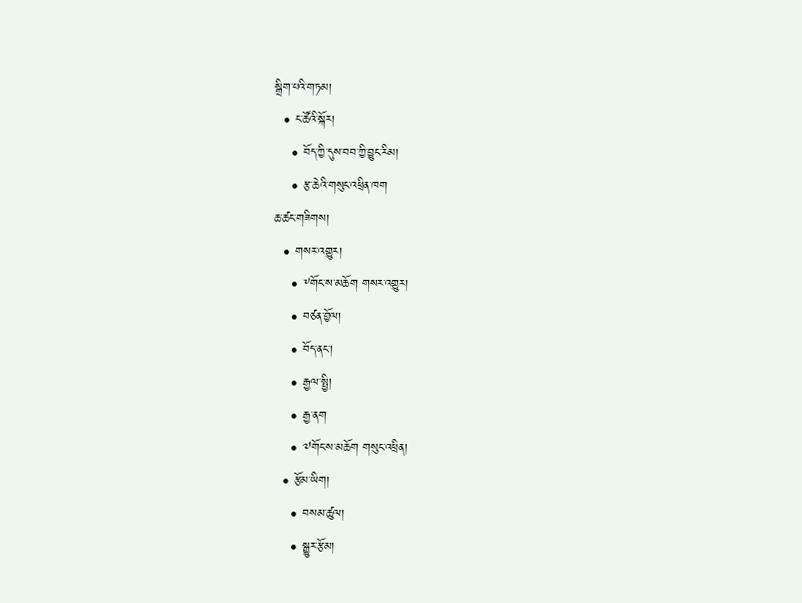སྒྲིག་པའི་གཏམ།
  • ང་ཚོའི་སྐོར།
    • བོད་ཀྱི་དུས་བབ་ཀྱི་བྱུང་རིམ།
    • རྩ་ཆེའི་གསུང་འཕྲིན་ཁག
ཆ་ཚང་གཟིགས།
  • གསར་འགྱུར།
    • ༸གོང་ས་མཆོག གསར་འགྱུར།
    • བཙན་བྱོལ།
    • བོད་ནང་།
    • རྒྱལ་སྤྱི།
    • རྒྱ་ནག
    • ༧གོང་ས་མཆོག གསུང་འཕྲིན།
  • རྩོམ་ཡིག།
    • བསམ་ཚུལ།
    • སྒྱུར་རྩོམ།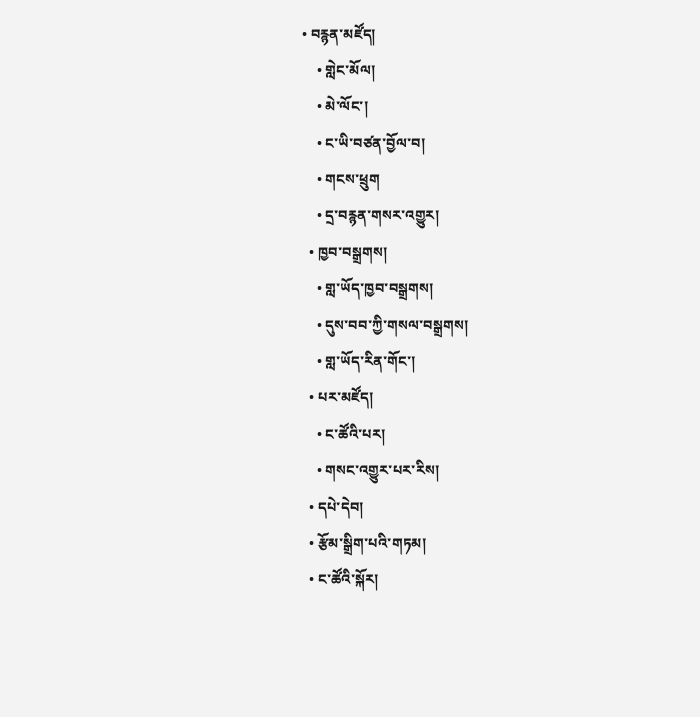• བརྙན་མཛོད།
    • གླེང་མོལ།
    • མེ་ལོང་།
    • ང་ཡི་བཙན་བྱོལ་བ།
    • གངས་ཕྲུག
    • དྲ་བརྙན་གསར་འགྱུར།
  • ཁྱབ་བསྒྲགས།
    • གླ་ཡོད་ཁྱབ་བསྒྲགས།
    • དུས་བབ་ཀྱི་གསལ་བསྒྲགས།
    • གླ་ཡོད་རིན་གོང་།
  • པར་མཛོད།
    • ང་ཚོའི་པར།
    • གསང་འགྱུར་པར་རིས།
  • དཔེ་དེབ།
  • རྩོམ་སྒྲིག་པའི་གཏམ།
  • ང་ཚོའི་སྐོར།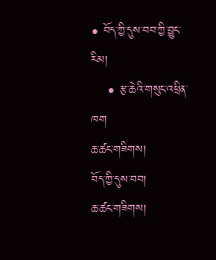• བོད་ཀྱི་དུས་བབ་ཀྱི་བྱུང་རིམ།
    • རྩ་ཆེའི་གསུང་འཕྲིན་ཁག
ཆ་ཚང་གཟིགས།
བོད་ཀྱི་དུས་བབ།
ཆ་ཚང་གཟིགས།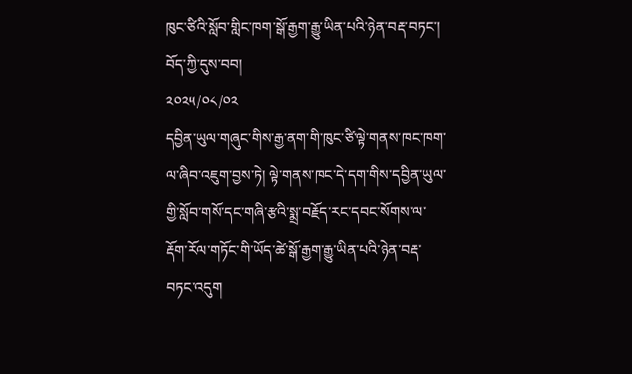ཁུང་ཙིའི་སློབ་གླིང་ཁག་སྒོ་རྒྱག་རྒྱུ་ཡིན་པའི་ཉེན་བརྡ་བཏང་།
བོད་ཀྱི་དུས་བབ།
༢༠༢༥/༠༨/༠༢
དབྱིན་ཡུལ་གཞུང་གིས་རྒྱ་ནག་གི་ཁུང་ཙི་ལྟེ་གནས་ཁང་ཁག་ལ་ཞིབ་འཇུག་བྱས་ཏེ། ལྟེ་གནས་ཁང་དེ་དག་གིས་དབྱིན་ཡུལ་གྱི་སློབ་གསོ་དང་གཞི་རྩའི་སྨྲ་བརྗོད་རང་དབང་སོགས་ལ་རྡོག་རོལ་གཏོང་གི་ཡོད་ཚེ་སྒོ་རྒྱག་རྒྱུ་ཡིན་པའི་ཉེན་བརྡ་བཏང་འདུག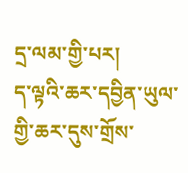དྲ་ལམ་གྱི་པར།
ད་ལྟའི་ཆར་དབྱིན་ཡུལ་གྱི་ཆར་དུས་གྲོས་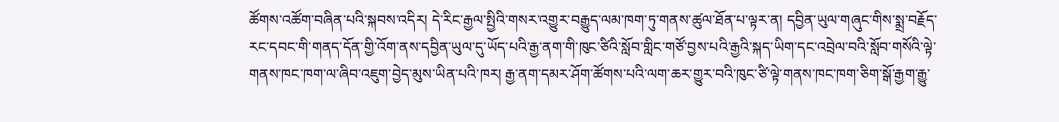ཚོགས་འཚོག་བཞིན་པའི་སྐབས་འདིར། དེ་རིང་རྒྱལ་སྤྱིའི་གསར་འགྱུར་བརྒྱུད་ལམ་ཁག་ཏུ་གནས་ཚུལ་ཐོན་པ་ལྟར་ན། དབྱིན་ཡུལ་གཞུང་གིས་སྨྲ་བརྗོད་རང་དབང་གི་གནད་དོན་གྱི་འོག་ནས་དབྱིན་ཡུལ་དུ་ཡོད་པའི་རྒྱ་ནག་གི་ཁུང་ཙིའི་སློབ་གླིང་གཙོ་བྱས་པའི་རྒྱའི་སྐད་ཡིག་དང་འབྲེལ་བའི་སློབ་གསོའི་ལྟེ་གནས་ཁང་ཁག་ལ་ཞིབ་འཇུག་བྱེད་མུས་ཡིན་པའི་ཁར། རྒྱ་ནག་དམར་ཤོག་ཚོགས་པའི་ལག་ཆར་གྱུར་བའི་ཁུང་ཙི་ལྟེ་གནས་ཁང་ཁག་ཅིག་སྒོ་རྒྱག་རྒྱུ་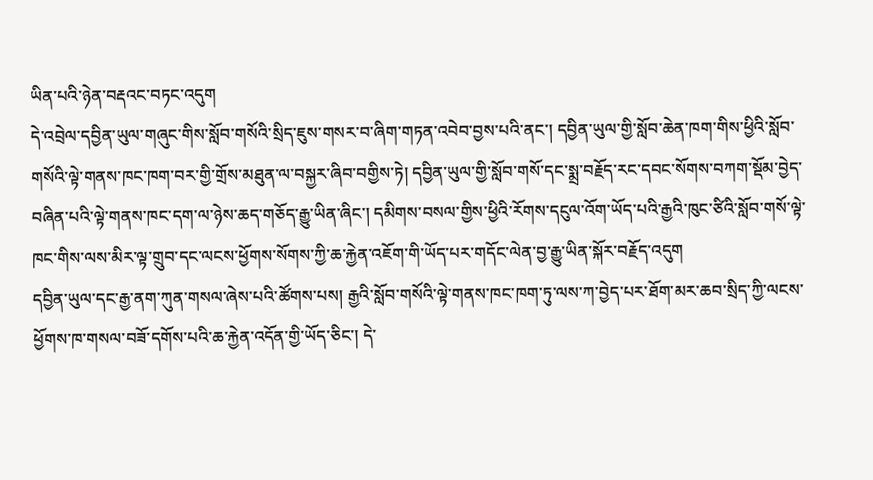ཡིན་པའི་ཉེན་བརྡའང་བཏང་འདུག
དེ་འབྲེལ་དབྱིན་ཡུལ་གཞུང་གིས་སློབ་གསོའི་སྲིད་ཇུས་གསར་བ་ཞིག་གཏན་འབེབ་བྱས་པའི་ནང་། དབྱིན་ཡུལ་གྱི་སློབ་ཆེན་ཁག་གིས་ཕྱིའི་སློབ་གསོའི་ལྟེ་གནས་ཁང་ཁག་བར་གྱི་གྲོས་མཐུན་ལ་བསྐྱར་ཞིབ་བགྱིས་ཏེ། དབྱིན་ཡུལ་གྱི་སློབ་གསོ་དང་སྨྲ་བརྗོད་རང་དབང་སོགས་བཀག་སྡོམ་བྱེད་བཞིན་པའི་ལྟེ་གནས་ཁང་དག་ལ་ཉེས་ཆད་གཅོད་རྒྱུ་ཡིན་ཞིང་། དམིགས་བསལ་གྱིས་ཕྱིའི་རོགས་དངུལ་འོག་ཡོད་པའི་རྒྱའི་ཁུང་ཙིའི་སློབ་གསོ་ལྟེ་ཁང་གིས་ལས་མིར་ལྟ་གྲུབ་དང་ལངས་ཕྱོགས་སོགས་ཀྱི་ཆ་རྐྱེན་འཇོག་གི་ཡོད་པར་གདོང་ལེན་བྱ་རྒྱུ་ཡིན་སྐོར་བརྗོད་འདུག
དབྱིན་ཡུལ་དང་རྒྱ་ནག་ཀུན་གསལ་ཞེས་པའི་ཚོགས་པས། རྒྱའི་སློབ་གསོའི་ལྟེ་གནས་ཁང་ཁག་ཏུ་ལས་ཀ་བྱེད་པར་ཐོག་མར་ཆབ་སྲིད་ཀྱི་ལངས་ཕྱོགས་ཁ་གསལ་བཟོ་དགོས་པའི་ཆ་རྐྱེན་འདོན་གྱི་ཡོད་ཅིང་། དེ་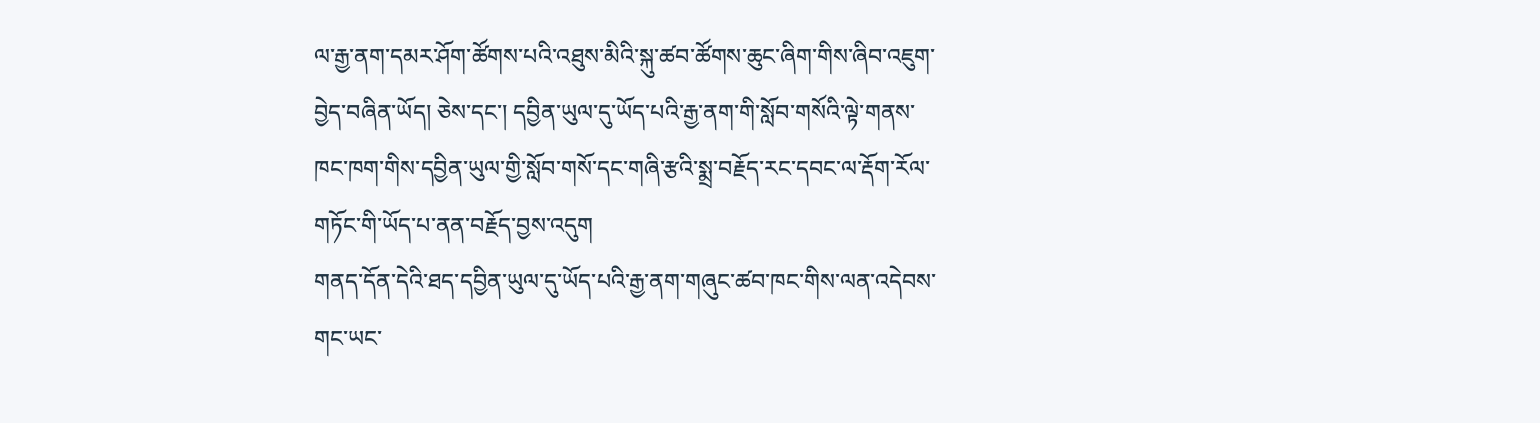ལ་རྒྱ་ནག་དམར་ཤོག་ཚོགས་པའི་འཐུས་མིའི་སྐུ་ཚབ་ཚོགས་ཆུང་ཞིག་གིས་ཞིབ་འཇུག་བྱེད་བཞིན་ཡོད། ཅེས་དང་། དབྱིན་ཡུལ་དུ་ཡོད་པའི་རྒྱ་ནག་གི་སློབ་གསོའི་ལྟེ་གནས་ཁང་ཁག་གིས་དབྱིན་ཡུལ་གྱི་སློབ་གསོ་དང་གཞི་རྩའི་སྨྲ་བརྗོད་རང་དབང་ལ་རྡོག་རོལ་གཏོང་གི་ཡོད་པ་ནན་བརྗོད་བྱས་འདུག
གནད་དོན་དེའི་ཐད་དབྱིན་ཡུལ་དུ་ཡོད་པའི་རྒྱ་ནག་གཞུང་ཚབ་ཁང་གིས་ལན་འདེབས་གང་ཡང་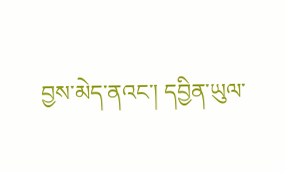བྱས་མེད་ནའང་། དབྱིན་ཡུལ་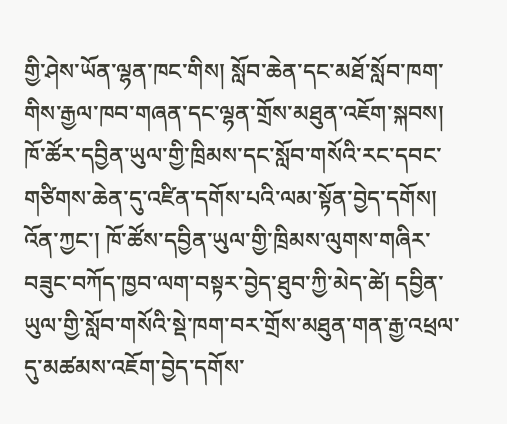གྱི་ཤེས་ཡོན་ལྷན་ཁང་གིས། སློབ་ཆེན་དང་མཐོ་སློབ་ཁག་གིས་རྒྱལ་ཁབ་གཞན་དང་ལྷན་གྲོས་མཐུན་འཇོག་སྐབས། ཁོ་ཚོར་དབྱིན་ཡུལ་གྱི་ཁྲིམས་དང་སློབ་གསོའི་རང་དབང་གཙིགས་ཆེན་དུ་འཛིན་དགོས་པའི་ལམ་སྟོན་བྱེད་དགོས། འོན་ཀྱང་། ཁོ་ཚོས་དབྱིན་ཡུལ་གྱི་ཁྲིམས་ལུགས་གཞིར་བཟུང་བཀོད་ཁྱབ་ལག་བསྟར་བྱེད་ཐུབ་ཀྱི་མེད་ཚེ། དབྱིན་ཡུལ་གྱི་སློབ་གསོའི་སྡེ་ཁག་བར་གྲོས་མཐུན་གན་རྒྱ་འཕྲལ་དུ་མཚམས་འཇོག་བྱེད་དགོས་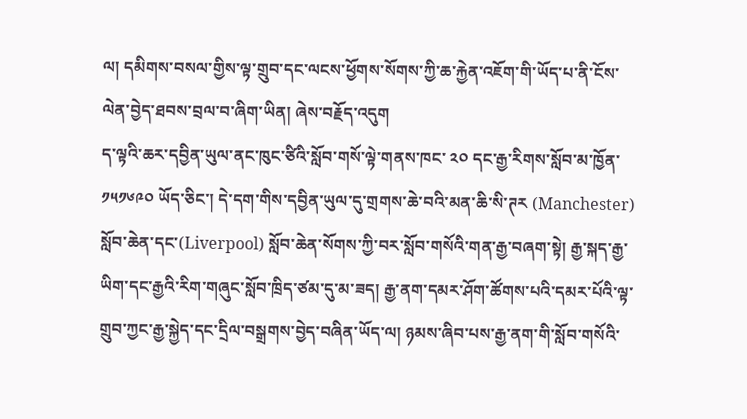ལ། དམིགས་བསལ་གྱིས་ལྟ་གྲུབ་དང་ལངས་ཕྱོགས་སོགས་ཀྱི་ཆ་རྐྱེན་འཇོག་གི་ཡོད་པ་ནི་ངོས་ལེན་བྱེད་ཐབས་བྲལ་བ་ཞིག་ཡིན། ཞེས་བརྗོད་འདུག
ད་ལྟའི་ཆར་དབྱིན་ཡུལ་ནང་ཁུང་ཙིའི་སློབ་གསོ་ལྟེ་གནས་ཁང་ ༢༠ དང་རྒྱ་རིགས་སློབ་མ་ཁྱོན་ ༡༥༡༦༩༠ ཡོད་ཅིང་། དེ་དག་གིས་དབྱིན་ཡུལ་དུ་གྲགས་ཆེ་བའི་མན་ཆི་སི་ཊར (Manchester) སློབ་ཆེན་དང་(Liverpool) སློབ་ཆེན་སོགས་ཀྱི་བར་སློབ་གསོའི་གན་རྒྱ་བཞག་སྟེ། རྒྱ་སྐད་རྒྱ་ཡིག་དང་རྒྱའི་རིག་གཞུང་སློབ་ཁྲིད་ཙམ་དུ་མ་ཟད། རྒྱ་ནག་དམར་ཤོག་ཚོགས་པའི་དམར་པོའི་ལྟ་གྲུབ་ཀྱང་རྒྱ་སྐྱེད་དང་དྲིལ་བསྒྲགས་བྱེད་བཞིན་ཡོད་ལ། ཉམས་ཞིབ་པས་རྒྱ་ནག་གི་སློབ་གསོའི་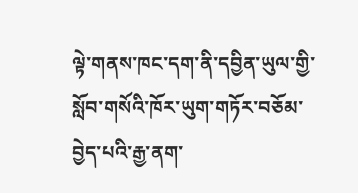ལྟེ་གནས་ཁང་དག་ནི་དབྱིན་ཡུལ་གྱི་སློབ་གསོའི་ཁོར་ཡུག་གཏོར་བཅོམ་བྱེད་པའི་རྒྱ་ནག་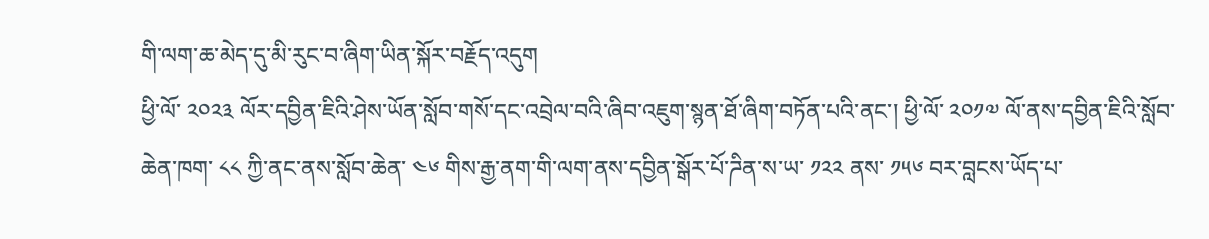གི་ལག་ཆ་མེད་དུ་མི་རུང་བ་ཞིག་ཡིན་སྐོར་བརྗོད་འདུག
ཕྱི་ལོ་ ༢༠༢༣ ལོར་དབྱིན་ཇིའི་ཤེས་ཡོན་སློབ་གསོ་དང་འབྲེལ་བའི་ཞིབ་འཇུག་སྙན་ཐོ་ཞིག་བཏོན་པའི་ནང་། ཕྱི་ལོ་ ༢༠༡༧ ལོ་ནས་དབྱིན་ཇིའི་སློབ་ཆེན་ཁག་ ༨༨ ཀྱི་ནང་ནས་སློབ་ཆེན་ ༤༦ གིས་རྒྱ་ནག་གི་ལག་ནས་དབྱིན་སྒོར་པོ་ཌིན་ས་ཡ་ ༡༢༢ ནས་ ༡༥༦ བར་བླངས་ཡོད་པ་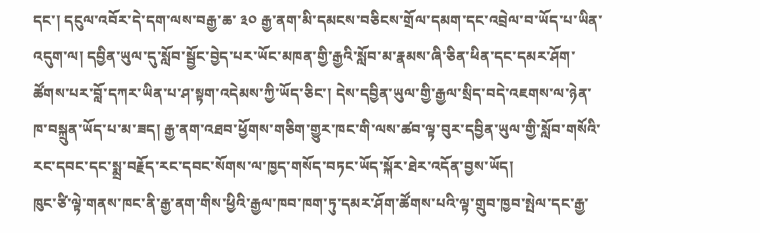དང་། དངུལ་འབོར་དེ་དག་ལས་བརྒྱ་ཆ་ ༣༠ རྒྱ་ནག་མི་དམངས་བཅིངས་གྲོལ་དམག་དང་འབྲེལ་བ་ཡོད་པ་ཡིན་འདུག་ལ། དབྱིན་ཡུལ་དུ་སློབ་སྦྱོང་བྱེད་པར་ཡོང་མཁན་གྱི་རྒྱའི་སློབ་མ་རྣམས་ཞི་ཅིན་ཕིན་དང་དམར་ཤོག་ཚོགས་པར་བློ་དཀར་ཡིན་པ་ཤ་སྟག་འདེམས་ཀྱི་ཡོད་ཅིང་། དེས་དབྱིན་ཡུལ་གྱི་རྒྱལ་སྲིད་བདེ་འཇགས་ལ་ཉེན་ཁ་བསྐྲུན་ཡོད་པ་མ་ཟད། རྒྱ་ནག་འཐབ་ཕྱོགས་གཅིག་གྱུར་ཁང་གི་ལས་ཚབ་ལྟ་བུར་དབྱིན་ཡུལ་གྱི་སློབ་གསོའི་རང་དབང་དང་སྨྲ་བརྗོད་རང་དབང་སོགས་ལ་ཁྱད་གསོད་བཏང་ཡོད་སྐོར་ཐེར་འདོན་བྱས་ཡོད།
ཁུང་ཙི་ལྟེ་གནས་ཁང་ནི་རྒྱ་ནག་གིས་ཕྱིའི་རྒྱལ་ཁབ་ཁག་ཏུ་དམར་ཤོག་ཚོགས་པའི་ལྟ་གྲུབ་ཁྱབ་སྤེལ་དང་རྒྱ་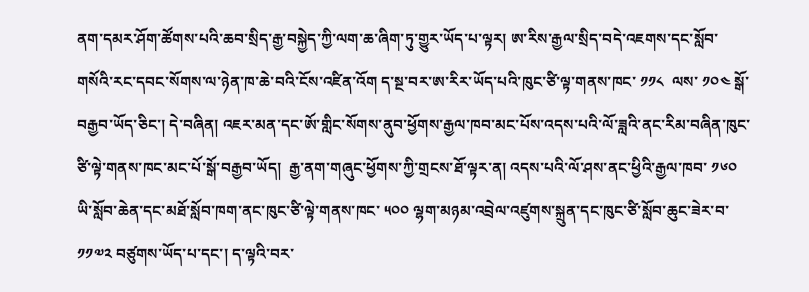ནག་དམར་ཤོག་ཚོགས་པའི་ཆབ་སྲིད་རྒྱ་བསྐྱེད་ཀྱི་ལག་ཆ་ཞིག་ཏུ་གྱུར་ཡོད་པ་ལྟར། ཨ་རིས་རྒྱལ་སྲིད་བདེ་འཇགས་དང་སློབ་གསོའི་རང་དབང་སོགས་ལ་ཉེན་ཁ་ཆེ་བའི་ངོས་འཛིན་འོག ད་སྔ་བར་ཨ་རིར་ཡོད་པའི་ཁུང་ཙི་ལྟ་གནས་ཁང་ ༡༡༨  ལས་ ༡༠༤ སྒོ་བརྒྱབ་ཡོད་ཅིང་། དེ་བཞིན། འཇར་མན་དང་ཨོ་གླིང་སོགས་ནུབ་ཕྱོགས་རྒྱལ་ཁབ་མང་པོས་འདས་པའི་ལོ་ཟླའི་ནང་རིམ་བཞིན་ཁུང་ཙི་ལྟེ་གནས་ཁང་མང་པོ་སྒོ་བརྒྱབ་ཡོད།  རྒྱ་ནག་གཞུང་ཕྱོགས་ཀྱི་གྲངས་ཐོ་ལྟར་ན། འདས་པའི་ལོ་ཤས་ནང་ཕྱིའི་རྒྱལ་ཁབ་ ༡༦༠ ཡི་སློབ་ཆེན་དང་མཐོ་སློབ་ཁག་ནང་ཁུང་ཙི་ལྟེ་གནས་ཁང་ ༥༠༠ ལྷག་མཉམ་འབྲེལ་འཛུགས་སྐྲུན་དང་ཁུང་ཙི་སློབ་ཆུང་ཟེར་བ་ ༡༡༧༢ བཙུགས་ཡོད་པ་དང་། ད་ལྟའི་བར་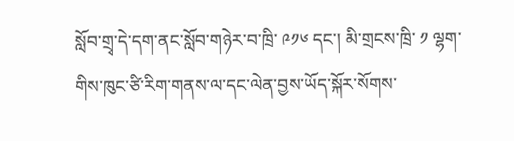སློབ་གྲྭ་དེ་དག་ནང་སློབ་གཉེར་བ་ཁྲི་ ༩༡༦ དང་། མི་གྲངས་ཁྲི་ ༡ ལྷག་གིས་ཁུང་ཙི་རིག་གནས་ལ་དང་ལེན་བྱས་ཡོད་སྐོར་སོགས་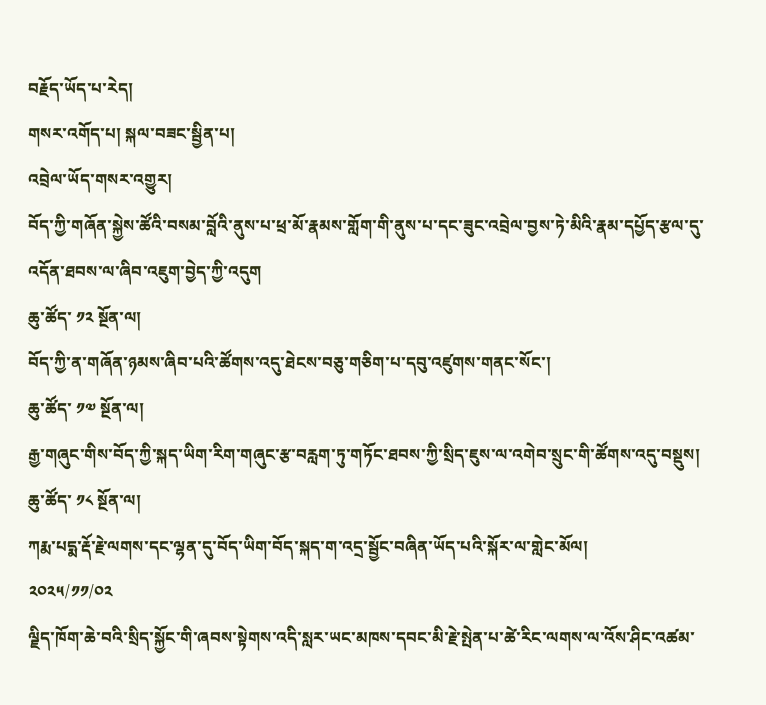བརྗོད་ཡོད་པ་རེད།
གསར་འགོད་པ། སྐལ་བཟང་སྦྱིན་པ།
འབྲེལ་ཡོད་གསར་འགྱུར།
བོད་ཀྱི་གཞོན་སྐྱེས་ཚོའི་བསམ་བློའི་ནུས་པ་ཕྲ་མོ་རྣམས་གློག་གི་ནུས་པ་དང་ཟུང་འབྲེལ་བྱས་ཏེ་མིའི་རྣམ་དཔྱོད་རྩལ་དུ་འདོན་ཐབས་ལ་ཞིབ་འཇུག་བྱེད་ཀྱི་འདུག
ཆུ་ཚོད་ ༡༢ སྔོན་ལ།
བོད་ཀྱི་ན་གཞོན་ཉམས་ཞིབ་པའི་ཚོགས་འདུ་ཐེངས་བཅུ་གཅིག་པ་དབུ་འཛུགས་གནང་སོང་།
ཆུ་ཚོད་ ༡༧ སྔོན་ལ།
རྒྱ་གཞུང་གིས་བོད་ཀྱི་སྐད་ཡིག་རིག་གཞུང་རྩ་བརླག་ཏུ་གཏོང་ཐབས་ཀྱི་སྲིད་ཇུས་ལ་འགེབ་སྲུང་གི་ཚོགས་འདུ་བསྡུས།
ཆུ་ཚོད་ ༡༨ སྔོན་ལ།
ཀརྨ་པདྨ་རྡོ་རྗེ་ལགས་དང་ལྷན་དུ་བོད་ཡིག་བོད་སྐད་ག་འདྲ་སྦྱོང་བཞིན་ཡོད་པའི་སྐོར་ལ་གླེང་མོལ།
༢༠༢༥/༡༡/༠༢
ལྗིད་ཁོག་ཆེ་བའི་སྲིད་སྐྱོང་གི་ཞབས་སྟེགས་འདི་སླར་ཡང་མཁས་དབང་མི་རྗེ་སྤེན་པ་ཚེ་རིང་ལགས་ལ་འོས་ཤིང་འཚམ་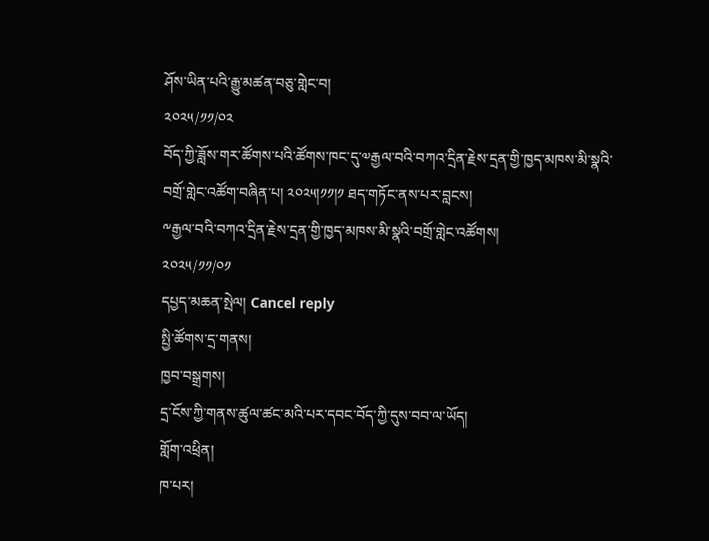ཤོས་ཡིན་པའི་རྒྱུ་མཚན་བཅུ་གླེང་བ།
༢༠༢༥/༡༡/༠༢
བོད་ཀྱི་ཟློས་གར་ཚོགས་པའི་ཚོགས་ཁང་དུ་༧རྒྱལ་བའི་བཀའ་དྲིན་རྗེས་དྲན་གྱི་ཁྱད་མཁས་མི་སྣའི་བགྲོ་གླེང་འཚོག་བཞིན་པ། ༢༠༢༥།༡༡།༡ ཐད་གཏོང་ནས་པར་བླངས།
༸རྒྱལ་བའི་བཀའ་དྲིན་རྗེས་དྲན་གྱི་ཁྱད་མཁས་མི་སྣའི་བགྲོ་གླེང་འཚོགས།
༢༠༢༥/༡༡/༠༡
དཔྱད་མཆན་སྤེལ། Cancel reply
སྤྱི་ཚོགས་དྲ་གནས།
ཁྱབ་བསྒྲགས།
དྲ་ངོས་ཀྱི་གནས་ཚུལ་ཚང་མའི་པར་དབང་བོད་ཀྱི་དུས་བབ་ལ་ཡོད།
གློག་འཕྲིན།
ཁ་པར།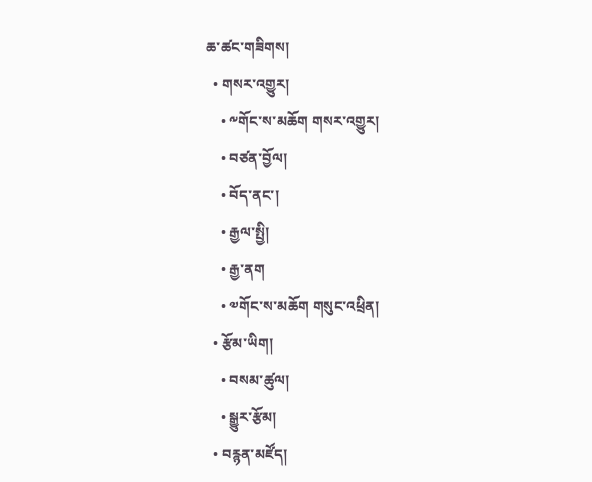ཆ་ཚང་གཟིགས།
  • གསར་འགྱུར།
    • ༸གོང་ས་མཆོག གསར་འགྱུར།
    • བཙན་བྱོལ།
    • བོད་ནང་།
    • རྒྱལ་སྤྱི།
    • རྒྱ་ནག
    • ༧གོང་ས་མཆོག གསུང་འཕྲིན།
  • རྩོམ་ཡིག།
    • བསམ་ཚུལ།
    • སྒྱུར་རྩོམ།
  • བརྙན་མཛོད།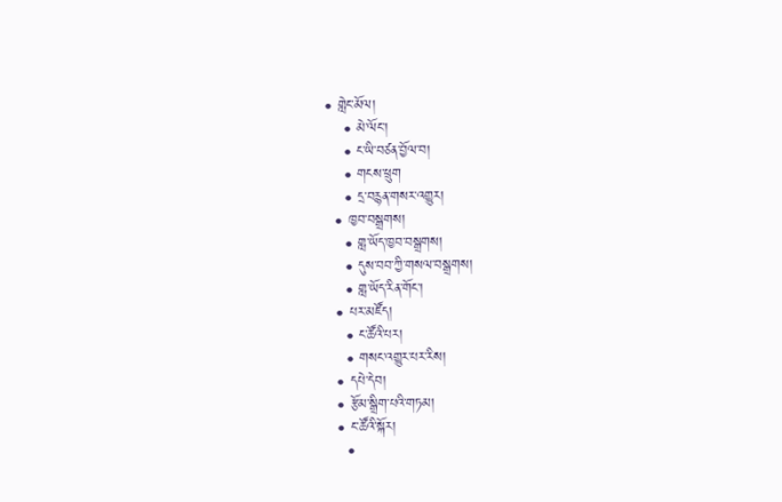• གླེང་མོལ།
    • མེ་ལོང་།
    • ང་ཡི་བཙན་བྱོལ་བ།
    • གངས་ཕྲུག
    • དྲ་བརྙན་གསར་འགྱུར།
  • ཁྱབ་བསྒྲགས།
    • གླ་ཡོད་ཁྱབ་བསྒྲགས།
    • དུས་བབ་ཀྱི་གསལ་བསྒྲགས།
    • གླ་ཡོད་རིན་གོང་།
  • པར་མཛོད།
    • ང་ཚོའི་པར།
    • གསང་འགྱུར་པར་རིས།
  • དཔེ་དེབ།
  • རྩོམ་སྒྲིག་པའི་གཏམ།
  • ང་ཚོའི་སྐོར།
    •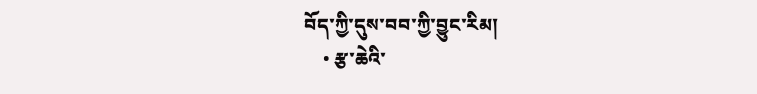བོད་ཀྱི་དུས་བབ་ཀྱི་བྱུང་རིམ།
    • རྩ་ཆེའི་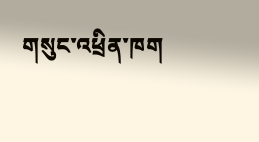གསུང་འཕྲིན་ཁག